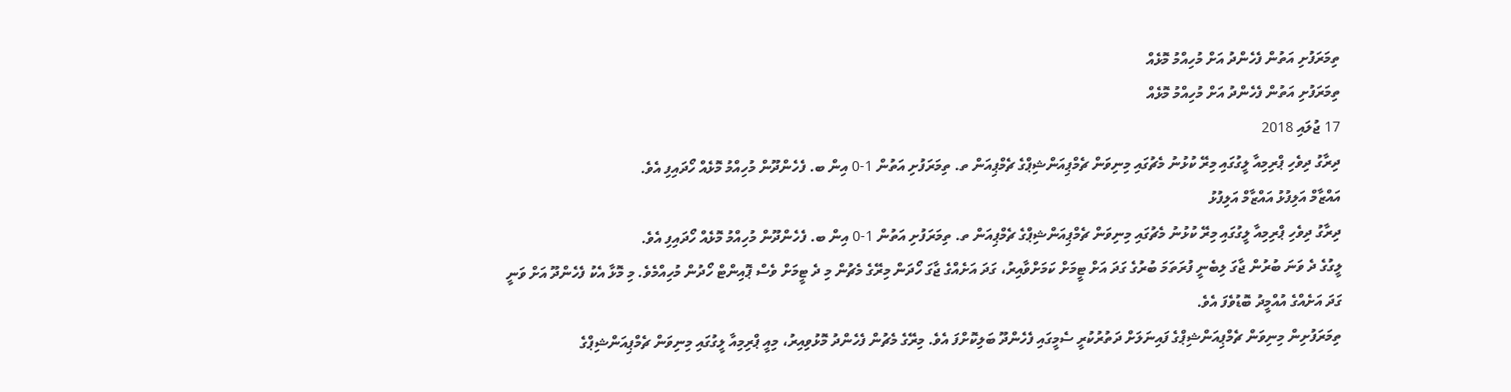ތިމަރަފުށި އަތުން ފެހެންދު އަށް މުހިއްމު މޮޅެއް
ތިމަރަފުށި އަތުން ފެހެންދު އަށް މުހިއްމު މޮޅެއް
17 ޖުލައި 2018
ދިރާގު ދިވެހި ޕްރިމިއާ ލީގުގައި މިރޭ ކުޅުނު މެޗުގައި މިނިވަން ޗެމްޕިއަންޝިޕްގެ ޗެމްޕިއަން ތ. ތިމަރަފުށި އަތުން 1-0 އިން ބ. ފެހެންދޫން މުހިއްމު މޮޅެއް ހޯދައިފި އެވެ.
އައްޒާމް އަލިފުޅު އައްޒާމް އަލިފުޅު
ދިރާގު ދިވެހި ޕްރިމިއާ ލީގުގައި މިރޭ ކުޅުނު މެޗުގައި މިނިވަން ޗެމްޕިއަންޝިޕްގެ ޗެމްޕިއަން ތ. ތިމަރަފުށި އަތުން 1-0 އިން ބ. ފެހެންދޫން މުހިއްމު މޮޅެއް ހޯދައިފި އެވެ.
ލީގުގެ ދެ ވަނަ ބުރުން ޖާގަ ލިބެނީ ފުރަތަމަ ބުރުގެ ގަދަ އަށް ޓީމަށް ކަމަށްވާއިރު، ގަދަ އަށެއްގެ ޖާގަ ހޯދަން މިރޭގެ މެޗުން މި ދެ ޓީމަށް ވެސް ޕޮއިންޓް ހޯދުން މުހިއްމެވެ. މި މޮޅާ އެކު ފެހެންދޫ އަށް ވަނީ ގަދަ އަށެއްގެ އުއްމީދު ބޮޑުވެފަ އެވެ.
ތިމަރަފުށިން މިނިވަން ޗެމްޕިއަންޝިޕްގެ ފައިނަލަށް ދަތުރުކުރީ ސެމީގައި ފެހެންދޫ ބަލިކޮށްފަ އެވެ. މިރޭގެ މެޗުން ފެހެންދު މޮޅުވިއިރު، މިއީ ޕްރިމިއާ ލީގުގައި މިނިވަން ޗެމްޕިއަންޝިޕްގެ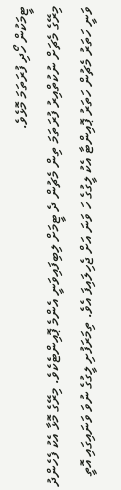ޓީމަކުން ހޯދި ފުރަތަމަ މޮޅެވެ.
މިރޭގެ މެޗަށް ނުކުތްއިރު ފުރަތަމަ ތިން މެޗުން ދެ ޓީމަށް ލިބިފައިވަނީ އެންމެ ޕޮއިންޓެކެވެ. މިރޭގެ މޮޅާ އެކު ފެހެންދު ވަނީ ހަތަރު މެޗުން ހަތަރު ޕޮއިންޓާ އެކު ލީގުގެ ހަ ވަނަ އަށް ޖެހިލައިފަ އެވެ. ތިމަރަފުށި ލީގުގެ ނުވަ ވަނައިގައި އޮތީ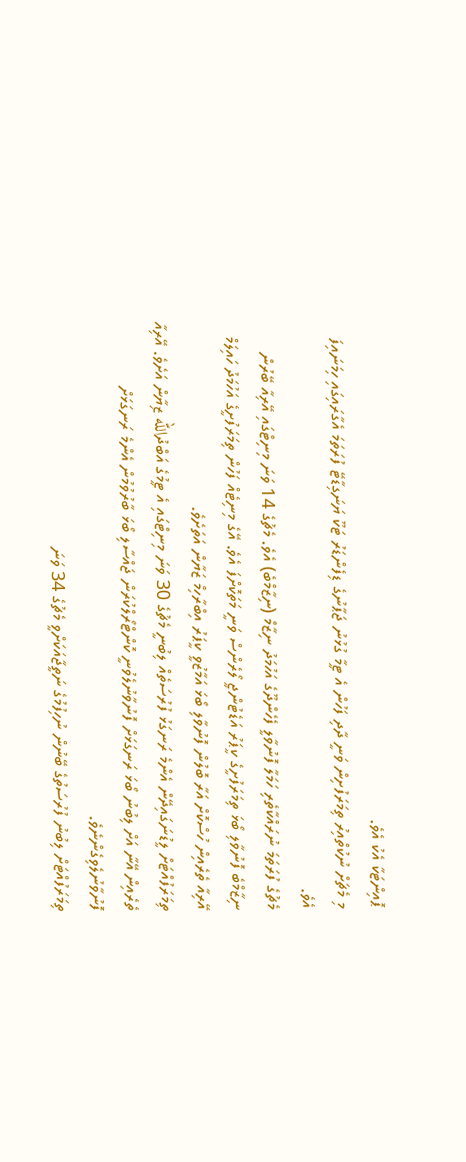ޕޮއިންޓަކާ އެކު އެވެ.
މި މެޗަށް ނުކުތްއިރު ތިމަރަފުށިން ވަނީ ދާދި ފަހުން އެ ޓީމާ ގުޅުނު ޖަޕާނުގެ ޑިފެންޑަރު ޓަކޫ ޔަނަގިޑާޓޭ ފުރަތަމަ އެގާރައިގައި ހިމަނައިފަ އެވެ.
މެޗުގެ ފުރަތަމަ ނުރައްކާތެރި ހަމަލާ ފޮނުވާލީ ފެހެންދޫގެ އަހުމަދު ނިޒާމް (ނިޒާމްބެ) އެވެ. މެޗުގެ 14 ވަނަ މިނިޓްގައި އޭރިއާ ބޭރުން ނިޒާމްބެ ފޮނުވާލި ބޯޅަ ތިމަރަފުށީގެ ކީޕަރު އަޑެޓުންޖީ ލޯރެންސް ވަނީ މަތަކޮށްފަ އެވެ. އޭގެ މިނިޓެއް ފަހުން ތިމަރަފުށީގެ އަހުމަދު ހައިލަމް އޭރިއާ ތެރެއިން ހުސްކޮށް އަރާ ބޮލުން ފޮނުވާލި ބޯޅަ އަމާޒުވީ ކީޕަރު އިބްރާހިމް ޒަޔާން އަތަށެވެ.
ތިމަރަފުއްޓަށް ލީޑުނަގައިދޭން އެންމެ ރަނގަޅު ފުރުސަތެއް ލިބުނީ މެޗުގެ 30 ވަނަ މިނިޓްގައި އެ ޓީމުގެ އަބްދުالله ޒިޔާން އަށެވެ. އޭރިއާ ތެރެއިން އޭނާ އަށް ލިބުނު ބޯޅަ ރަނގަޅަށް ފޮނުވާނުލެވުނީ ކޮންޓްރޯލްކުރަން ޖައްސާލި ބޯޅަ ބާރުވުމުން އެންމެ ރަނގަޅަށް ފޮނުވާނުލެވިގެންނެވެ.
ތިމަރަފުއްޓަށް ލިބުނު ފުރުސަތުގެ ބޭނުން ނުހިފުމުގެ ނަތީޖާއަކަށްވީ މެޗުގެ 34 ވަނަ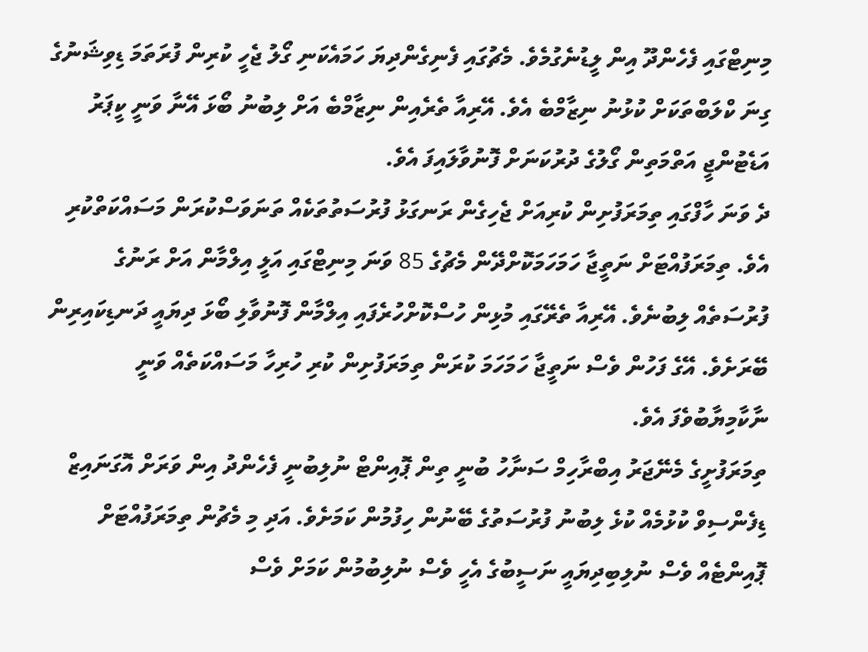މިނިޓްގައި ފެހެންދޫ އިން ލީޑުނެގުމެވެ. މެޗުގައި ފެނިގެންދިޔަ ހަމައެކަނި ގޯލު ޖެހީ ކުރިން ފުރަތަމަ ޑިވިޝަނުގެ ގިނަ ކްލަބްތަކަށް ކުޅުނު ނިޒާމްބެ އެވެ. އޭރިއާ ތެރެއިން ނިޒާމްބެ އަށް ލިބުނު ބޯޅަ އޭނާ ވަނީ ކީޕަރު އަޑެޓުންޖީ އަތްމަތިން ގޯލުގެ ދުރުކަނަށް ފޮނުވާލައިފަ އެވެ.
ދެ ވަނަ ހާފްގައި ތިމަރަފުށިން ކުރިއަށް ޖެހިގެން ރަނގަޅު ފުރުސަތުތަކެއް ތަނަވަސްކުރަން މަސައްކަތްކުރި އެވެ. ތިމަރަފުއްޓަށް ނަތީޖާ ހަމަހަމަކޮށްދޭން މެޗުގެ 85 ވަނަ މިނިޓްގައި އަލީ އިލްމާން އަށް ރަނުގެ ފުރުސަތެއް ލިބުނެވެ. އޭރިއާ ތެރޭގައި މުޅިން ހުސްކޮށްހުރެފައި އިލްމާން ފޮނުވާލި ބޯޅަ ދިޔައީ ދަނޑިކައިރިން ބޭރަށެވެ. އޭގެ ފަހުން ވެސް ނަތީޖާ ހަމަހަމަ ކުރަން ތިމަރަފުށިން ކުރި ހުރިހާ މަސައްކަތެއް ވަނީ ނާކާމިޔާބުވެފަ އެވެ.
ތިމަރަފުށީގެ މެނޭޖަރު އިބްރާހިމް ސަނާހު ބުނީ ތިން ޕޮއިންޓް ނުލިބުނީ ފެހެންދު އިން ވަރަށް އޮގަނައިޒް ޑިފެންސިވް ކުޅުމެއް ކުޅެ ލިބުނު ފުރުސަތުގެ ބޭނުން ހިފުމުން ކަމަށެވެ. އަދި މި މެޗުން ތިމަރަފުއްޓަށް ޕޮއިންޓެއް ވެސް ނުލިބިދިޔައީ ނަސީބުގެ އެހީ ވެސް ނުލިބުމުން ކަމަށް ވެސް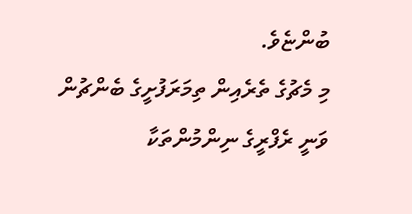ބުންޏެވެ.
މި މެޗުގެ ތެރެއިން ތިމަރަފުށީގެ ބެންޗުން ވަނީ ރެފްރީގެ ނިންމުންތަކާ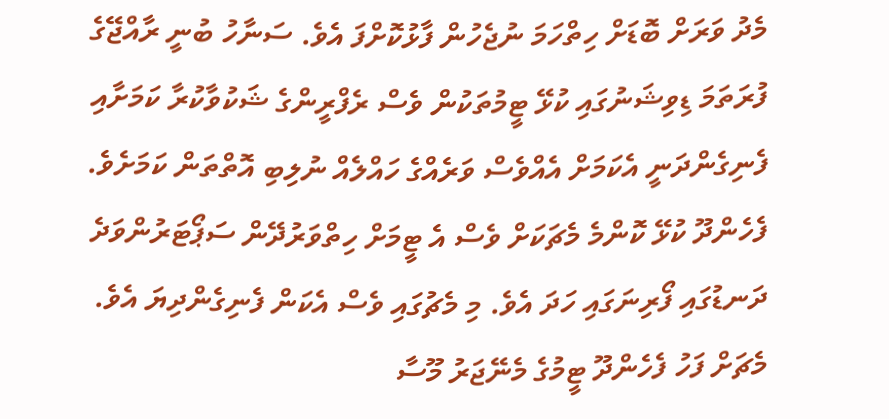މެދު ވަރަށް ބޮޑަށް ހިތްހަމަ ނުޖެހުން ފާޅުކޮށްފަ އެވެ. ސަނާހު ބުނީ ރާއްޖޭގެ ފުރަތަމަ ޑިވިޝަނުގައި ކުޅޭ ޓީމުތަކުން ވެސް ރެފްރީންގެ ޝަކުވާކުރާ ކަމަށާއި ފެނިގެންދަނީ އެކަމަށް އެއްވެސް ވަރެއްގެ ހައްލެއް ނުލިބި އޮތްތަން ކަމަށެވެ.
ފެހެންދޫ ކުޅޭ ކޮންމެ މެޗަކަށް ވެސް އެ ޓީމަށް ހިތްވަރުދޭން ސަޕޯޓަރުންވަދެ ދަނޑުގައި ފޯރިނަގައި ހަދަ އެވެ. މި މެޗުގައި ވެސް އެކަން ފެނިގެންދިޔަ އެވެ. މެޗަށް ފަހު ފެހެންދޫ ޓީމުގެ މެނޭޖަރު މޫސާ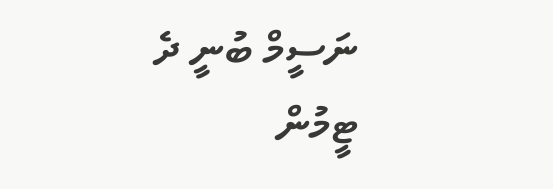ނަސީމް ބުނީ ދެ ޓީމުން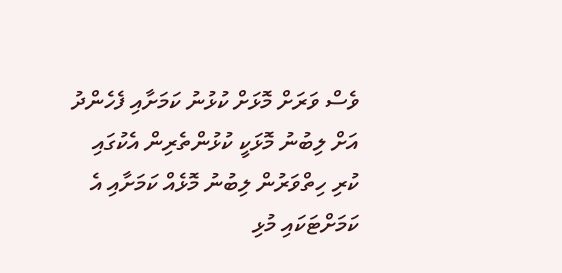ވެސް ވަރަށް މޮޅަށް ކުޅުނު ކަމަށާއި ފެހެންދު އަށް ލިބުނު މޮޅަކީ ކުޅުންތެރިން އެކުގައި ކުރި ހިތްވަރުން ލިބުނު މޮޅެއް ކަމަށާއި އެ ކަމަށްޓަކައި މުޅި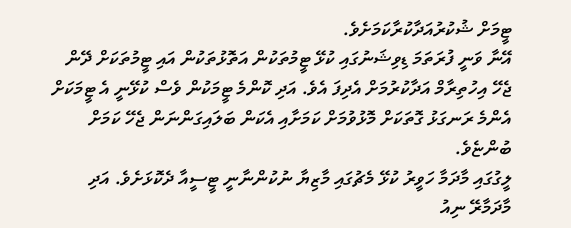ޓީމަށް ޝުކުރުއަދާކުރާކަމަށެވެ.
އޭނާ ވަނީ ފުރަތަމަ ޑިވިޝަނުގައި ކުޅޭ ޓީމުތަކުން އަތޮޅުތަކުން އައި ޓީމުތަކަށް ދޭން ޖެހޭ އިހުތިރާމް އަދާކުރުމަށް އެދިފަ އެވެ. އަދި ކޮންމެ ޓީމަކުން ވެސް ކުޅޭނީ އެ ޓީމަކަށް އެންމެ ރަނގަޅު ގޮތަކަށް މޮޅުވުމަށް ކަމަށާއި އެކަން ބަލައިގަންނަން ޖެހޭ ކަމަށް ބުންޏެވެ.
ލީގުގައި މާދަމާ ހަވީރު ކުޅޭ މެޗުގައި މާޒިޔާ ނުކުންނާނީ ޓީސީއާ ދެކޮޅަށެވެ. އަދި މާދަމާރޭ ނިއު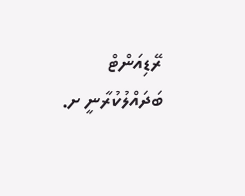ރޭޑިއަންޓް ބަދައްލުކުރާނީ ށ.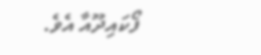ފޯކައިދޫއާ އެވެ.